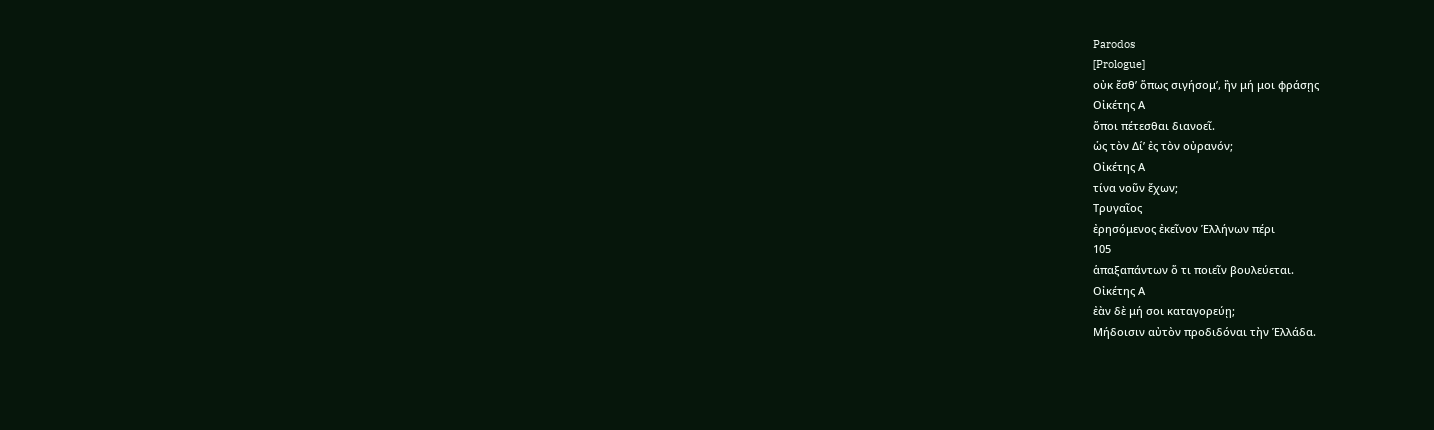Parodos
[Prologue]
οὐκ ἔσθʼ ὅπως σιγήσομʼ, ἢν μή μοι φράσῃς
Οἰκέτης Α
ὅποι πέτεσθαι διανοεῖ.
ὡς τὸν Δίʼ ἐς τὸν οὐρανόν;
Οἰκέτης Α
τίνα νοῦν ἔχων;
Τρυγαῖος
ἐρησόμενος ἐκεῖνον Ἑλλήνων πέρι
105
ἁπαξαπάντων ὅ τι ποιεῖν βουλεύεται.
Οἰκέτης Α
ἐὰν δὲ μή σοι καταγορεύῃ;
Μήδοισιν αὐτὸν προδιδόναι τὴν Ἑλλάδα.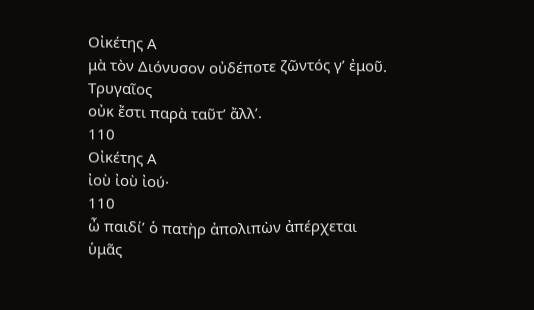Οἰκέτης Α
μὰ τὸν Διόνυσον οὐδέποτε ζῶντός γʼ ἐμοῦ.
Τρυγαῖος
οὐκ ἔστι παρὰ ταῦτʼ ἄλλʼ.
110
Οἰκέτης Α
ἰοὺ ἰοὺ ἰού·
110
ὦ παιδίʼ ὁ πατὴρ ἀπολιπὼν ἀπέρχεται
ὑμᾶς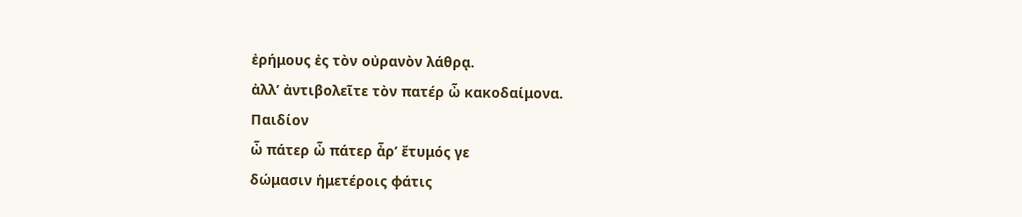ἐρήμους ἐς τὸν οὐρανὸν λάθρᾳ.
ἀλλʼ ἀντιβολεῖτε τὸν πατέρ ὦ κακοδαίμονα.
Παιδίον
ὦ πάτερ ὦ πάτερ ἆρʼ ἔτυμός γε
δώμασιν ἡμετέροις φάτις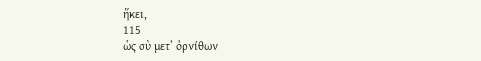ἥκει,
115
ὡς σὺ μετʼ ὀρνίθων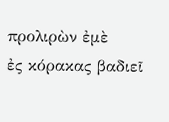προλιρὼν ἐμὲ
ἐς κόρακας βαδιεῖ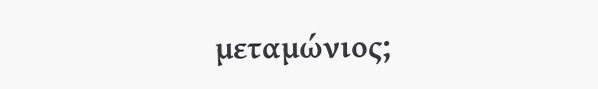μεταμώνιος;